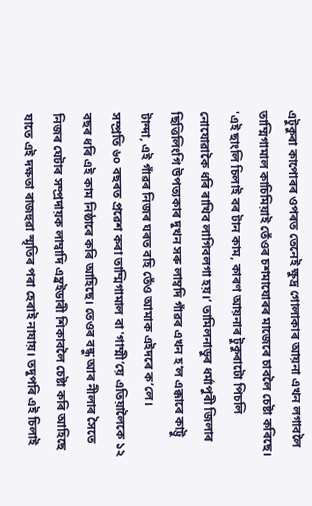এটুকুৰা কাপোৰৰ ওপৰত তেনেই ক্ষুদ্ৰ গোলাকাৰ আয়না এখন লগাবলৈ তাম্মিগামাল কাচিমিয়াই তেঁওৰ চশমাযোৰৰ মাজেৰে চাবলৈ চেষ্টা কৰিছে। 'এই ছাংলি চিলাই বৰ টান কাম, কাৰণ আয়নাৰ টুকুৰাটো পিচলি নোযোৱাকৈ ধৰি ৰাখিব লাগিবলগা হয়।’ তামিলনাডুৰ ধৰ্মাপুৰী জিলাৰ ছিত্তিলিংগি উপত্যকাৰ দুখন সৰু লাম্বদি গাঁৱৰ এখন হ’ল এক্কাৰে কাট্টু টান্দা, এই গাঁৱৰ নিজৰ ঘৰত বহি তেঁও আমাক এইদৰে ক’লে।
সম্প্ৰতি ৬০ বছৰত প্ৰৱেশ কৰা তাম্মিগামাল বা 'গাম্মী’য়ে এতিয়ালৈকে ১২ বছৰ ধৰি এই কাম নিষ্ঠাৰে কৰি আহিছে। তেওৰ বন্ধু আৰ নীলাৰ সৈতে নিজৰ ঘেটাৰ সম্প্ৰদায়ক লাম্বাদি এম্ব্ৰইডাৰী শিকাবলৈ চেষ্টা কৰি আহিছে যাতে এই দক্ষতা ৰাজহুৱা স্মৃতিৰ পৰা হেৰাই নাযায়। তদুপৰি এই চিলাই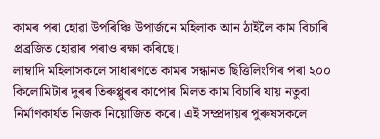কামৰ পৰা হোৱা উপৰিঞ্চি উপাৰ্জনে মহিলাক আন ঠাইলৈ কাম বিচাৰি প্ৰব্ৰজিত হোৱাৰ পৰাও ৰক্ষা কৰিছে।
লাম্বাদি মহিলাসকলে সাধাৰণতে কামৰ সন্ধানত ছিত্তিলিংগিৰ পৰা ২০০ কিলোমিটাৰ দুৰৰ তিৰুপ্পুৰৰ কাপোৰ মিলত কাম বিচাৰি যায় নতুবা নিৰ্মাণকাৰ্যত নিজক নিয়োজিত কৰে। এই সম্প্ৰদায়ৰ পুৰুষসকলে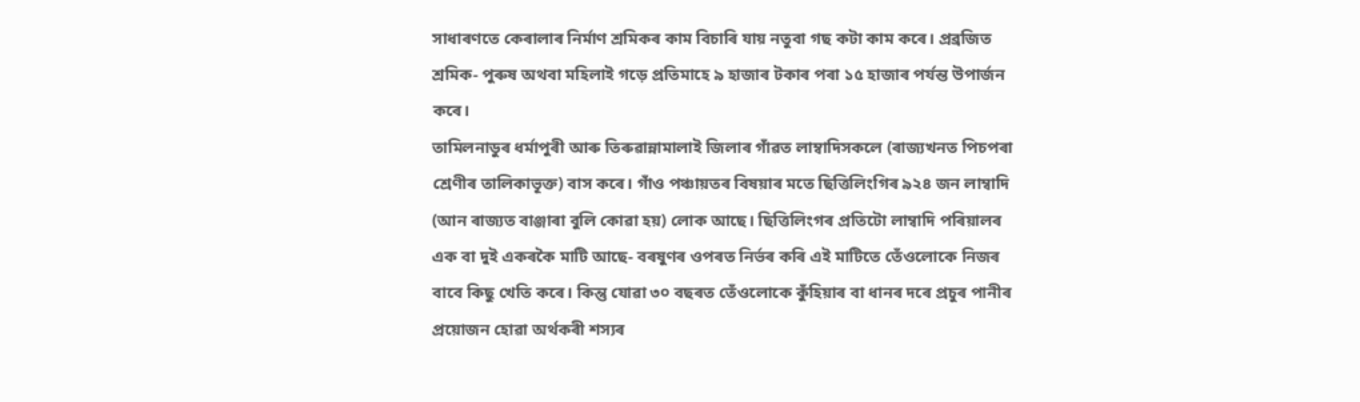সাধাৰণতে কেৰালাৰ নিৰ্মাণ শ্ৰমিকৰ কাম বিচাৰি যায় নতুবা গছ কটা কাম কৰে। প্ৰব্ৰজিত শ্ৰমিক- পুৰুষ অথবা মহিলাই গড়ে প্ৰতিমাহে ৯ হাজাৰ টকাৰ পৰা ১৫ হাজাৰ পৰ্যন্ত উপাৰ্জন কৰে।
তামিলনাডুৰ ধৰ্মাপুৰী আৰু তিৰুৱান্নামালাই জিলাৰ গাঁৱত লাম্বাদিসকলে (ৰাজ্যখনত পিচপৰা শ্ৰেণীৰ তালিকাভূক্ত) বাস কৰে। গাঁও পঞ্চায়তৰ বিষয়াৰ মতে ছিত্তিলিংগিৰ ৯২৪ জন লাম্বাদি (আন ৰাজ্যত বাঞ্জাৰা বুলি কোৱা হয়) লোক আছে। ছিত্তিলিংগৰ প্ৰতিটো লাম্বাদি পৰিয়ালৰ এক বা দুই একৰকৈ মাটি আছে- বৰষুণৰ ওপৰত নিৰ্ভৰ কৰি এই মাটিতে তেঁওলোকে নিজৰ বাবে কিছু খেতি কৰে। কিন্তু যোৱা ৩০ বছৰত তেঁওলোকে কুঁহিয়াৰ বা ধানৰ দৰে প্ৰচুৰ পানীৰ প্ৰয়োজন হোৱা অৰ্থকৰী শস্যৰ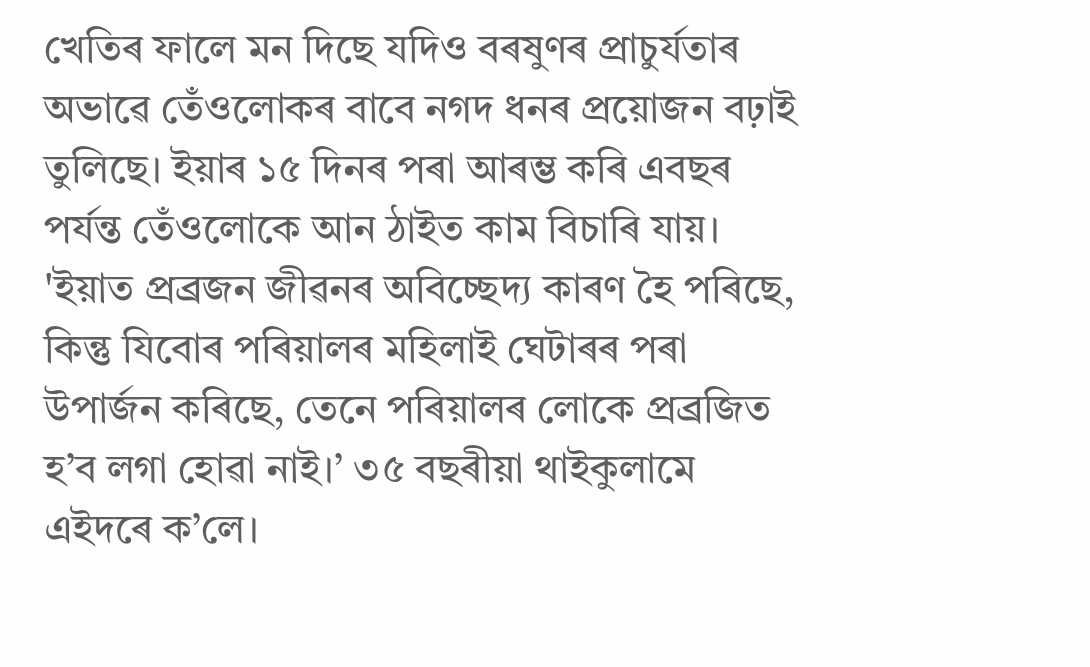খেতিৰ ফালে মন দিছে যদিও বৰষুণৰ প্ৰাচুৰ্যতাৰ অভাৱে তেঁওলোকৰ বাবে নগদ ধনৰ প্ৰয়োজন বঢ়াই তুলিছে। ইয়াৰ ১৫ দিনৰ পৰা আৰম্ভ কৰি এবছৰ পৰ্যন্ত তেঁওলোকে আন ঠাইত কাম বিচাৰি যায়।
'ইয়াত প্ৰব্ৰজন জীৱনৰ অবিচ্ছেদ্য কাৰণ হৈ পৰিছে, কিন্তু যিবোৰ পৰিয়ালৰ মহিলাই ঘেটাৰৰ পৰা উপাৰ্জন কৰিছে, তেনে পৰিয়ালৰ লোকে প্ৰব্ৰজিত হ’ব লগা হোৱা নাই।’ ৩৫ বছৰীয়া থাইকুলামে এইদৰে ক’লে।